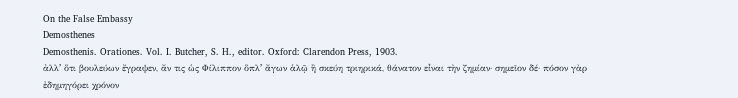On the False Embassy
Demosthenes
Demosthenis. Orationes. Vol. I. Butcher, S. H., editor. Oxford: Clarendon Press, 1903.
ἀλλʼ ὅτι βουλεύων ἔγραψεν, ἄν τις ὡς Φίλιππον ὅπλʼ ἄγων ἁλῷ ἢ σκεύη τριηρικά, θάνατον εἶναι τὴν ζημίαν· σημεῖον δέ· πόσον γὰρ ἐδημηγόρει χρόνον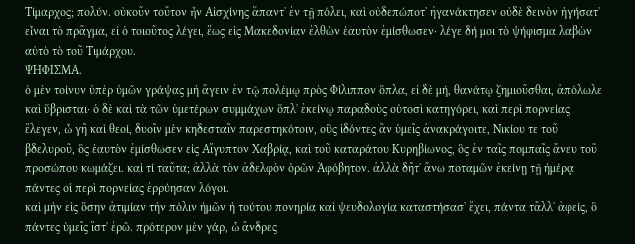Τίμαρχος; πολύν. οὐκοῦν τοῦτον ἦν Αἰσχίνης ἅπαντʼ ἐν τῇ πόλει, καὶ οὐδεπώποτʼ ἠγανάκτησεν οὐδὲ δεινὸν ἡγήσατʼ εἶναι τὸ πρᾶγμα, εἰ ὁ τοιοῦτος λέγει, ἕως εἰς Μακεδονίαν ἐλθὼν ἑαυτὸν ἐμίσθωσεν· λέγε δή μοι τὸ ψήφισμα λαβὼν αὐτὸ τὸ τοῦ Τιμάρχου.
ΨΗΦΙΣΜΑ.
ὁ μὲν τοίνυν ὑπὲρ ὑμῶν γράψας μὴ ἄγειν ἐν τῷ πολέμῳ πρὸς Φίλιππον ὅπλα, εἰ δὲ μή, θανάτῳ ζημιοῦσθαι, ἀπόλωλε καὶ ὕβρισται· ὁ δὲ καὶ τὰ τῶν ὑμετέρων συμμάχων ὅπλʼ ἐκείνῳ παραδοὺς οὑτοσὶ κατηγόρει, καὶ περὶ πορνείας ἔλεγεν, ὦ γῆ καὶ θεοί, δυοῖν μὲν κηδεσταῖν παρεστηκότοιν, οὓς ἰδόντες ἂν ὑμεῖς ἀνακράγοιτε, Νικίου τε τοῦ βδελυροῦ, ὃς ἑαυτὸν ἐμίσθωσεν εἰς Αἴγυπτον Χαβρίᾳ, καὶ τοῦ καταράτου Κυρηβίωνος, ὃς ἐν ταῖς πομπαῖς ἄνευ τοῦ προσώπου κωμάζει. καὶ τί ταῦτα; ἀλλὰ τὸν ἀδελφὸν ὁρῶν Ἀφόβητον. ἀλλὰ δῆτʼ ἄνω ποταμῶν ἐκείνῃ τῇ ἡμέρᾳ πάντες οἱ περὶ πορνείας ἐρρύησαν λόγοι.
καὶ μὴν εἰς ὅσην ἀτιμίαν τὴν πόλιν ἡμῶν ἡ τούτου πονηρία καὶ ψευδολογία καταστήσασʼ ἔχει, πάντα τἄλλʼ ἀφείς, ὃ πάντες ὑμεῖς ἴστʼ ἐρῶ. πρότερον μὲν γάρ, ὦ ἄνδρες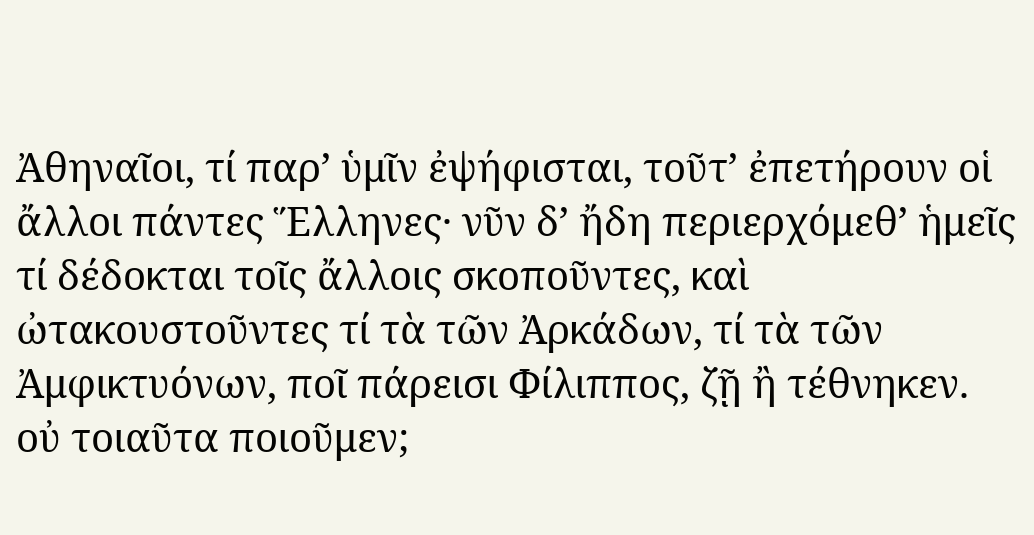Ἀθηναῖοι, τί παρʼ ὑμῖν ἐψήφισται, τοῦτʼ ἐπετήρουν οἱ ἄλλοι πάντες Ἕλληνες· νῦν δʼ ἤδη περιερχόμεθʼ ἡμεῖς τί δέδοκται τοῖς ἄλλοις σκοποῦντες, καὶ ὠτακουστοῦντες τί τὰ τῶν Ἀρκάδων, τί τὰ τῶν Ἀμφικτυόνων, ποῖ πάρεισι Φίλιππος, ζῇ ἢ τέθνηκεν.
οὐ τοιαῦτα ποιοῦμεν;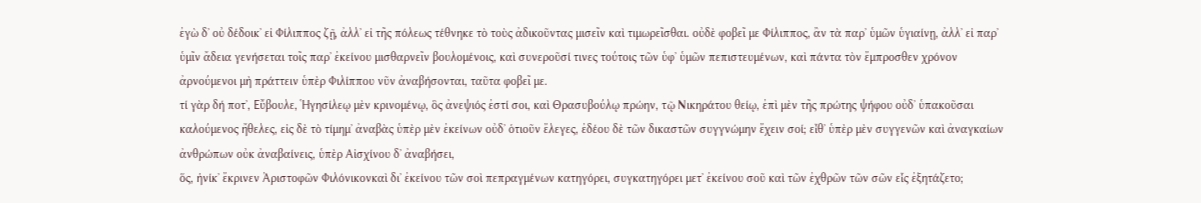ἐγὼ δʼ οὐ δέδοικʼ εἰ Φίλιππος ζῇ, ἀλλʼ εἰ τῆς πόλεως τέθνηκε τὸ τοὺς ἀδικοῦντας μισεῖν καὶ τιμωρεῖσθαι. οὐδὲ φοβεῖ με Φίλιππος, ἂν τὰ παρʼ ὑμῶν ὑγιαίνῃ, ἀλλʼ εἰ παρʼ ὑμῖν ἄδεια γενήσεται τοῖς παρʼ ἐκείνου μισθαρνεῖν βουλομένοις, καὶ συνεροῦσί τινες τούτοις τῶν ὑφʼ ὑμῶν πεπιστευμένων, καὶ πάντα τὸν ἔμπροσθεν χρόνον ἀρνούμενοι μὴ πράττειν ὑπὲρ Φιλίππου νῦν ἀναβήσονται, ταῦτα φοβεῖ με.
τί γὰρ δή ποτʼ, Εὔβουλε, Ἡγησίλεῳ μὲν κρινομένῳ, ὃς ἀνεψιός ἐστί σοι, καὶ Θρασυβούλῳ πρώην, τῷ Νικηράτου θείῳ, ἐπὶ μὲν τῆς πρώτης ψήφου οὐδʼ ὑπακοῦσαι καλούμενος ἤθελες, εἰς δὲ τὸ τίμημʼ ἀναβὰς ὑπὲρ μὲν ἐκείνων οὐδʼ ὁτιοῦν ἔλεγες, ἐδέου δὲ τῶν δικαστῶν συγγνώμην ἔχειν σοί; εἶθʼ ὑπὲρ μὲν συγγενῶν καὶ ἀναγκαίων ἀνθρώπων οὐκ ἀναβαίνεις, ὑπὲρ Αἰσχίνου δʼ ἀναβήσει,
ὅς, ἡνίκʼ ἔκρινεν Ἀριστοφῶν Φιλόνικονκαὶ διʼ ἐκείνου τῶν σοὶ πεπραγμένων κατηγόρει, συγκατηγόρει μετʼ ἐκείνου σοῦ καὶ τῶν ἐχθρῶν τῶν σῶν εἷς ἐξητάζετο;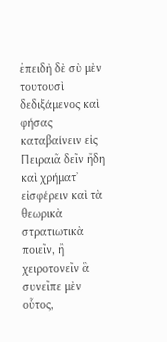ἐπειδὴ δὲ σὺ μὲν τουτουσὶ δεδιξάμενος καὶ φήσας καταβαίνειν εἰς Πειραιᾶ δεῖν ἤδη καὶ χρήματʼ εἰσφέρειν καὶ τὰ θεωρικὰ στρατιωτικὰ ποιεῖν, ἢ χειροτονεῖν ἃ συνεῖπε μὲν οὗτος,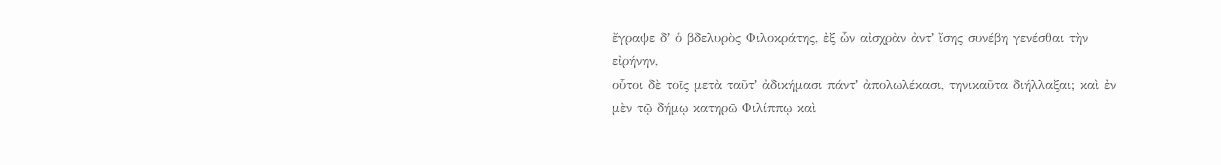ἔγραψε δʼ ὁ βδελυρὸς Φιλοκράτης, ἐξ ὧν αἰσχρὰν ἀντʼ ἴσης συνέβη γενέσθαι τὴν εἰρήνην,
οὗτοι δὲ τοῖς μετὰ ταῦτʼ ἀδικήμασι πάντʼ ἀπολωλέκασι, τηνικαῦτα διήλλαξαι; καὶ ἐν μὲν τῷ δήμῳ κατηρῶ Φιλίππῳ καὶ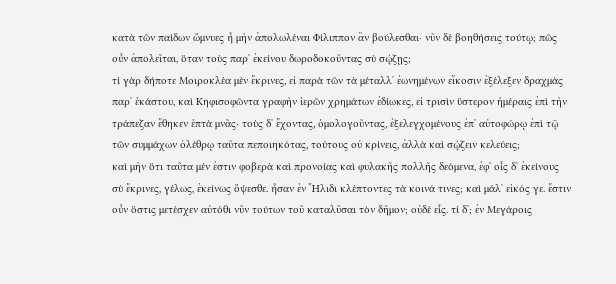κατὰ τῶν παίδων ὤμνυες ἦ μὴν ἀπολωλέναι Φίλιππον ἂν βούλεσθαι· νῦν δὲ βοηθήσεις τούτῳ; πῶς οὖν ἀπολεῖται, ὅταν τοὺς παρʼ ἐκείνου δωροδοκοῦντας σὺ σῴζῃς;
τί γὰρ δήποτε Μοιροκλέα μὲν ἔκρινες, εἰ παρὰ τῶν τὰ μέταλλʼ ἐωνημένων εἴκοσιν ἐξέλεξεν δραχμὰς παρʼ ἑκάστου, καὶ Κηφισοφῶντα γραφὴν ἱερῶν χρημάτων ἐδίωκες, εἰ τρισὶν ὕστερον ἡμέραις ἐπὶ τὴν τράπεζαν ἔθηκεν ἑπτὰ μνᾶς· τοὺς δʼ ἔχοντας, ὁμολογοῦντας, ἐξελεγχομένους ἐπʼ αὐτοφώρῳ ἐπὶ τῷ τῶν συμμάχων ὀλέθρῳ ταῦτα πεποιηκότας, τούτους οὐ κρίνεις, ἀλλὰ καὶ σῴζειν κελεύεις;
καὶ μὴν ὅτι ταῦτα μέν ἐστιν φοβερὰ καὶ προνοίας καὶ φυλακῆς πολλῆς δεόμενα, ἐφʼ οἷς δʼ ἐκείνους σὺ ἔκρινες, γέλως, ἐκείνως ὄψεσθε. ἦσαν ἐν Ἤλιδι κλέπτοντες τὰ κοινά τινες; καὶ μάλʼ εἰκός γε. ἔστιν οὖν ὅστις μετέσχεν αὐτόθι νῦν τούτων τοῦ καταλῦσαι τὸν δῆμον; οὐδὲ εἷς. τί δʼ; ἐν Μεγάροις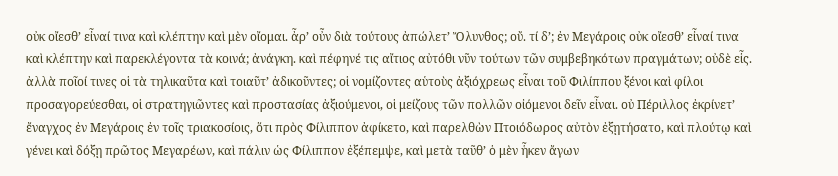οὐκ οἴεσθʼ εἶναί τινα καὶ κλέπτην καὶ μὲν οἴομαι. ἆρʼ οὖν διὰ τούτους ἀπώλετʼ Ὄλυνθος; οὔ. τί δʼ; ἐν Μεγάροις οὐκ οἴεσθʼ εἶναί τινα καὶ κλέπτην καὶ παρεκλέγοντα τὰ κοινά; ἀνάγκη. καὶ πέφηνέ τις αἴτιος αὐτόθι νῦν τούτων τῶν συμβεβηκότων πραγμάτων; οὐδὲ εἷς.
ἀλλὰ ποῖοί τινες οἱ τὰ τηλικαῦτα καὶ τοιαῦτʼ ἀδικοῦντες; οἱ νομίζοντες αὑτοὺς ἀξιόχρεως εἶναι τοῦ Φιλίππου ξένοι καὶ φίλοι προσαγορεύεσθαι, οἱ στρατηγιῶντες καὶ προστασίας ἀξιούμενοι, οἱ μείζους τῶν πολλῶν οἰόμενοι δεῖν εἶναι. οὐ Πέριλλος ἐκρίνετʼ ἔναγχος ἐν Μεγάροις ἐν τοῖς τριακοσίοις, ὅτι πρὸς Φίλιππον ἀφίκετο, καὶ παρελθὼν Πτοιόδωρος αὐτὸν ἐξῃτήσατο, καὶ πλούτῳ καὶ γένει καὶ δόξῃ πρῶτος Μεγαρέων, καὶ πάλιν ὡς Φίλιππον ἐξέπεμψε, καὶ μετὰ ταῦθʼ ὁ μὲν ἧκεν ἄγων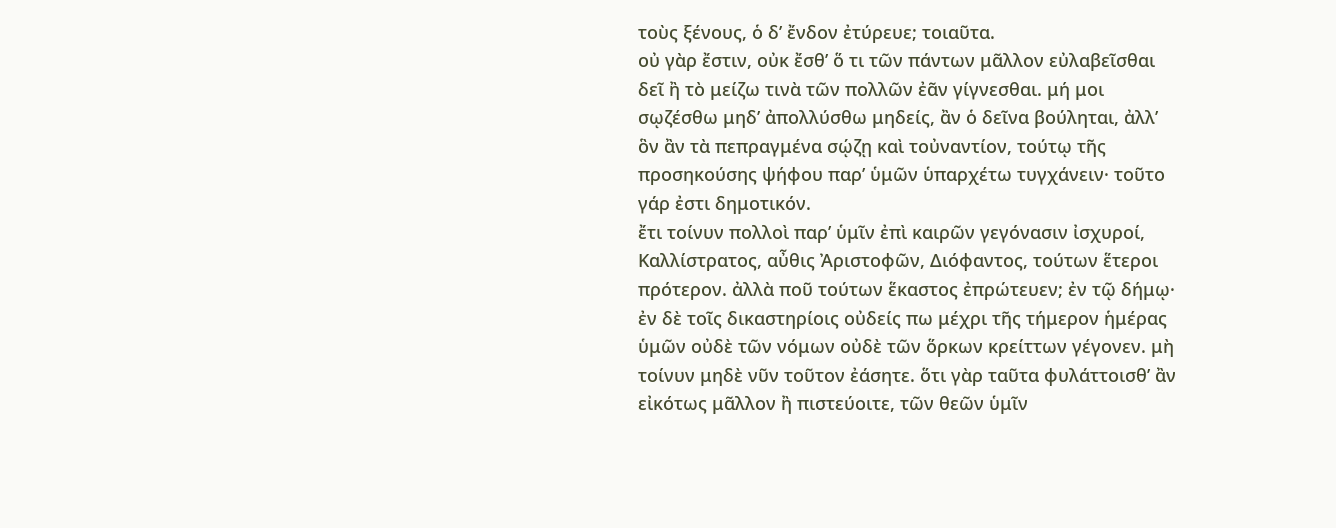τοὺς ξένους, ὁ δʼ ἔνδον ἐτύρευε; τοιαῦτα.
οὐ γὰρ ἔστιν, οὐκ ἔσθʼ ὅ τι τῶν πάντων μᾶλλον εὐλαβεῖσθαι δεῖ ἢ τὸ μείζω τινὰ τῶν πολλῶν ἐᾶν γίγνεσθαι. μή μοι σῳζέσθω μηδʼ ἀπολλύσθω μηδείς, ἂν ὁ δεῖνα βούληται, ἀλλʼ ὃν ἂν τὰ πεπραγμένα σῴζῃ καὶ τοὐναντίον, τούτῳ τῆς προσηκούσης ψήφου παρʼ ὑμῶν ὑπαρχέτω τυγχάνειν· τοῦτο γάρ ἐστι δημοτικόν.
ἔτι τοίνυν πολλοὶ παρʼ ὑμῖν ἐπὶ καιρῶν γεγόνασιν ἰσχυροί, Καλλίστρατος, αὖθις Ἀριστοφῶν, Διόφαντος, τούτων ἕτεροι πρότερον. ἀλλὰ ποῦ τούτων ἕκαστος ἐπρώτευεν; ἐν τῷ δήμῳ· ἐν δὲ τοῖς δικαστηρίοις οὐδείς πω μέχρι τῆς τήμερον ἡμέρας ὑμῶν οὐδὲ τῶν νόμων οὐδὲ τῶν ὅρκων κρείττων γέγονεν. μὴ τοίνυν μηδὲ νῦν τοῦτον ἐάσητε. ὅτι γὰρ ταῦτα φυλάττοισθʼ ἂν εἰκότως μᾶλλον ἢ πιστεύοιτε, τῶν θεῶν ὑμῖν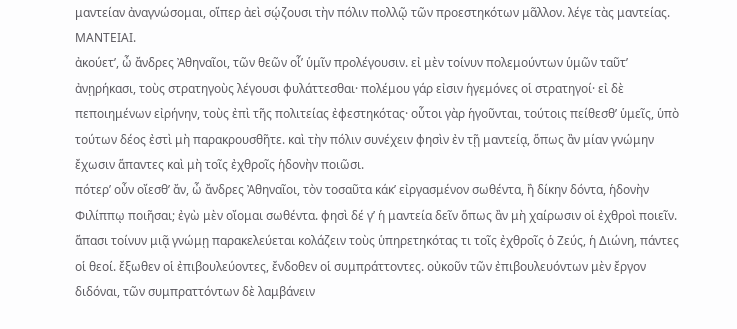μαντείαν ἀναγνώσομαι, οἵπερ ἀεὶ σῴζουσι τὴν πόλιν πολλῷ τῶν προεστηκότων μᾶλλον. λέγε τὰς μαντείας.
ΜΑΝΤΕΙΑΙ.
ἀκούετʼ, ὦ ἄνδρες Ἀθηναῖοι, τῶν θεῶν οἷʼ ὑμῖν προλέγουσιν. εἰ μὲν τοίνυν πολεμούντων ὑμῶν ταῦτʼ ἀνῃρήκασι, τοὺς στρατηγοὺς λέγουσι φυλάττεσθαι· πολέμου γάρ εἰσιν ἡγεμόνες οἱ στρατηγοί· εἰ δὲ πεποιημένων εἰρήνην, τοὺς ἐπὶ τῆς πολιτείας ἐφεστηκότας· οὗτοι γὰρ ἡγοῦνται, τούτοις πείθεσθʼ ὑμεῖς, ὑπὸ τούτων δέος ἐστὶ μὴ παρακρουσθῆτε. καὶ τὴν πόλιν συνέχειν φησὶν ἐν τῇ μαντείᾳ, ὅπως ἂν μίαν γνώμην ἔχωσιν ἅπαντες καὶ μὴ τοῖς ἐχθροῖς ἡδονὴν ποιῶσι.
πότερʼ οὖν οἴεσθʼ ἄν, ὦ ἄνδρες Ἀθηναῖοι, τὸν τοσαῦτα κάκʼ εἰργασμένον σωθέντα, ἢ δίκην δόντα, ἡδονὴν Φιλίππῳ ποιῆσαι; ἐγὼ μὲν οἴομαι σωθέντα. φησὶ δέ γʼ ἡ μαντεία δεῖν ὅπως ἂν μὴ χαίρωσιν οἱ ἐχθροὶ ποιεῖν. ἅπασι τοίνυν μιᾷ γνώμῃ παρακελεύεται κολάζειν τοὺς ὑπηρετηκότας τι τοῖς ἐχθροῖς ὁ Ζεύς, ἡ Διώνη, πάντες οἱ θεοί. ἔξωθεν οἱ ἐπιβουλεύοντες, ἔνδοθεν οἱ συμπράττοντες. οὐκοῦν τῶν ἐπιβουλευόντων μὲν ἔργον διδόναι, τῶν συμπραττόντων δὲ λαμβάνειν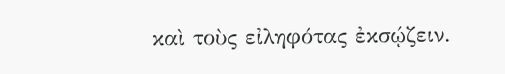καὶ τοὺς εἰληφότας ἐκσῴζειν.